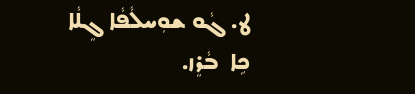ܛ. ܓܵܘ ܫܘܼܚܠܵܦܵܐ ܓܸܠܵܐ ܟܹܐ  ܒܵܪܸܙ.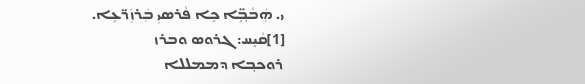ܝ. ܗܲܒܵܒ݂ܹ̈ܐ ܟܹܐ ܦܵܪܣܝܼ ܒܲܪܙܲܪ̈ܥܹܐ.
[1]ܩܵܝܸܚ: ܓܪܘܣ ܘܒܪܙ
ܪܘܟܒ݂ܐ ܕܡܡܠܠܐ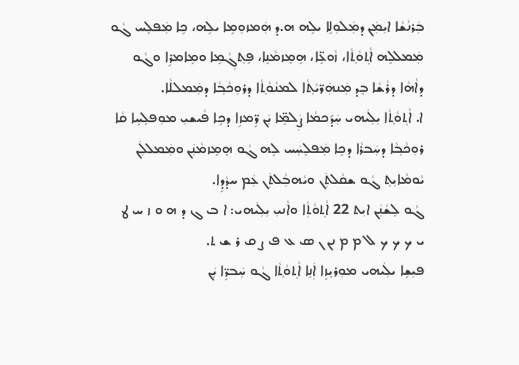ܒܲܪܢܵܫܵܐ ܐܝܼܡܲܢ ܕܡܲܠܘܼܠܹܐ ܝܠܹܗ ܗ.ܕ ܗܲܡܙܘܼܡܹܐ ܝܠܹܗ، ܟܹܐ ܡܲܦܠܸܚ ܓܵܘ ܡܲܡܠܠܹܗ ܐܵܬ݂ܘܵܬ݂ܵܐ، ܙܵܘܥܹ̈ܐ، ܗܹܡܸܙܡܵܢܹܐ، ܦܸܬ݂ܓ݂ܵܡܹܐ ܘܡܹܐܡܪܹܐ ܘܓܵܘ ܕܐܵܗܵܐ ܕܪܵܫܵܐ ܒܸܕ ܡܲܢܗܲܪ̈ܝܵܬ݂ܵܐ ܠܡܢܵܘܵܬ݂ܵܐ ܕܪܘܼܟܵܒ݂ܵܐ ܕܡܲܡܠܠܵܐ.
ܐ. ܐܵܬ݂ܘܵܬ݂ܵܐ ܝܼܠܲܝܗܝ ܚܲܕ݇ܟܡܵܐ ܨܲܠܡܹ̈ܐ ܝܲܢ ܪܹ̈ܡܙܹܐ ܕܟܹܐ ܦܵܝܫܝܼ ܡܘܼܦܠܸܚܹܐ ܩܵܐ ܪܘܼܟܵܒ݂ܵܐ ܕܚܲܒܪܵܐ ܕܟܹܐ ܡܲܦܠܸܚܲܚ ܠܹܗ ܓܵܘ ܗܸܡܸܙܡܵܢܲܢ ܘܡܲܡܠܠܲܢ ܝܵܘܡܵܐܝܼܬ݂ ܓܵܘ ܫܩܵܠܬܲܢ ܘܝܵܗܒܼܵܠܬܲܢ ܥܲܡ ܚܕܵܕܹܐ.
ܓܵܘ ܠܸܫܵܢܲܢ ܐܝܼܬ 22 ܐܵܬ݂ܘܵܬܼܵܐ ܘܐܵܢܝܼ ܝܼܠܲܝܗܝ: ܐ ܒ ܓ ܕ ܗ ܘ ܙ ܚ ܛ ܝ ܟ ܟ ܟ ܠ ܡ ܡ ܢܢ ܢ ܣ ܥ ܦ ܨ ܩ ܪ ܫ ܬ.
ܦܝܼܫܹܐ ܝܠܲܝܗܝ ܡܘܼܪܝܸܙܹܐ ܐܲܢܹܐ ܐܵܬ݂ܘܵܬ݂ܵܐ ܓܵܘ ܚܲܒܪܹ̈ܐ ܝܲܢ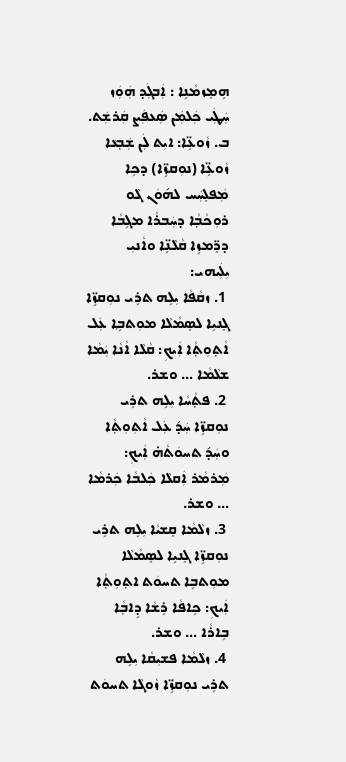ܗܹܡܸܙܡܵܢܹܐ : ܐܲܒܓܲܕ ܗܲܘܲܙ ܚܲܛܲܝ ܟܲܠܡܲܢ ܣܲܥܦܲܨ ܩܲܪܫܲܬ.
ܒ. ܙܵܘܥܹ̈ܐ: ܐܝܼܬ ܠܲܢ ܫܲܒ݂ܥܵܐ ܙܵܘܥܹ̈ܐ (ܢܘܼܩܙܹ̈ܐ) ܕܟܹܐ ܡܲܦܠܸܚܲܚ ܠܗ݇ܘܿܢ ܓܵܘ ܪܘܼܟܵܒ݂ܵܐ ܕܚܲܒܪܵܐ ܡܓܹܒܵܐ ܕܪܸ̈ܡܙܹܐ ܩܵܠܵܢܹ̈ܐ ܘܐܵܢܝܼ ܝܼܠܲܝܗܝ:
 1. ܙܩܵܦܵܐ ܝܼܠܹܗ ܬܪܹܝ ܢܘܼܩܙܹ̈ܐ ܓܸܢܝܹܐ ܠܣܸܡܵܠܵܐ ܡܘܼܬܒܹ݂ܐ ܥܲܠ ܐܵܬ݂ܘܼܬ݂ܵܐ ܐܲܝܟܼ: ܩܵܠܵܐ ܐܵܢܵܐ ܝܲܡܵܐ ܫܠܵܡܵܐ … ܘܫܪ.
 2. ܦܬ݂ܵܚܵܐ ܝܼܠܹܗ ܬܪܹܝ ܢܘܼܩܙܹ̈ܐ ܚܲܕ݇ ܥܲܠ ܐܵܬܼܘܼܬ݂ܵܐ ܘܚܲܕ݇ ܬܚܘܿܬܵܗ̇ ܐܲܝܟܼ: ܡܲܪܡܵܪ ܐܲܩܠܵܐ ܟܲܠܒܵܐ ܟܲܪܡܵܐ … ܘܫܪ.
 3. ܙܠܵܡܵܐ ܩܸܫܝܵܐ ܝܼܠܹܗ ܬܪܹܝ ܢܘܼܩܙܹ̈ܐ ܓܸܢܝܹܐ ܠܣܸܡܵܠܵܐ ܡܘܼܬܒܹܐ ܬܚܘܿܬ ܐܬ݂ܘܼܬ݂ܵܐ ܐܲܝܟܼ: ܟܹܐܦܵܐ ܪܹܫܵܐ ܕܹܐܒ݂ܵܐ ܒܹܐܪܵܐ … ܘܫܪ.
 4. ܙܠܵܡܵܐ ܦܫܝܼܩܵܐ ܝܼܠܹܗ ܬܪܹܝ ܢܘܼܩܙܹ̈ܐ ܙܵܘܓܵܐ ܬܚܘܿܬ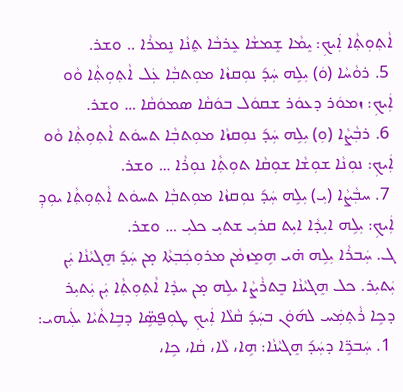ܐܵܬ݂ܘܼܬ݂ܵܐ ܐܲܝܟܼ: ܝܸܡܵܐ ܫܸܡܫܵܐ ܥܸܪܒܵܐ ܬܸܢܵܐ ܢܸܡܪܵܐ .. ܘܫܪ.
 5. ܪܘܵܚܵܐ (ܘܿ) ܝܼܠܹܗ ܚܲܕ݇ ܢܘܼܩܙܵܐ ܡܘܼܬܒ݂ܵܐ ܥܲܠ ܐܵܬ݂ܘܼܬ݂ܵܐ ܘܵܘ ܐܲܝܟܼ: ܙܡܘܿܪ ܕܥܘܿܪ ܫܩܘܿܠ ܒܘܿܩܵܐ ܣܡܘܿܩܵܐ … ܘܫܪ.
 6. ܪܒ݂ܵܨܵܐ (ܘܼ) ܝܼܠܹܗ ܚܲܕ݇ ܢܘܼܩܙܵܐ ܡܘܼܬܒ݂ܵܐ ܬܚܘܿܬ ܐܵܬ݂ܘܼܬ݂ܵܐ ܘܵܘ ܐܲܝܟܼ: ܢܘܼܢܵܐ ܫܘܼܫܵܐ ܫܘܼܩܵܐ ܬܘܼܬܼܵܐ ܢܘܼܪܵܐ … ܘܫܪ.
 7. ܚܒ݂ܵܨܵܐ (ܝܼ) ܝܼܠܹܗ ܚܲܕ݇ ܢܘܼܩܙܵܐ ܡܘܼܬܒ݂ܵܐ ܬܚܘܿܬ ܐܵܬ݂ܘܼܬ݂ܵܐ ܝܘܼܕܼ ܐܲܝܟܼ: ܝܼܠܹܗ ܐܝܼܕܵܐ ܐܝܼܬ ܩܪܝܼ ܫܬܝܼ ܟܠܝܼ … ܘܫܪ.
ܓ. ܚܲܒܪܵܐ ܝܼܠܹܗ ܗ̇ܝ ܗܹܡܸܙܡܵܢ ܡܪܘܼܟܲܒ݂ܬܵܐ ܡ̣ܢ ܚܲܕ݇ ܗܸܓܝܵܢܵܐ ܝܲܢ ܝܲܬܝܼܪ. ܟܠ ܗܸܓܝܵܢܵܐ ܒܸܬܪܵܨܵܐ ܝܠܹܗ ܡ̣ܢ ܚܕܵܐ ܐܵܬܼܘܼܬܼܵܐ ܝܲܢ ܝܲܬܝܼܪ ܕܟܹܐ ܪܵܬܼܡܲܚ ܠܗ݇ܘܿܢ ܒܚܲܕ݇ ܩܵܠܵܐ ܐܲܝܟܼ ܛܘܼܦ̮ܣܹ̈ܐ ܕܒܹܐܬܵܝܵܐ ܝܠܲܝܗܝ:
 1. ܚܲܒܪܹ̈ܐ ܕܚܲܕ݇ ܗܸܓܝܵܢܵܐ: ܗܹܐ، ܠܵܐ، ܩܵܐ، ܟܹܐ،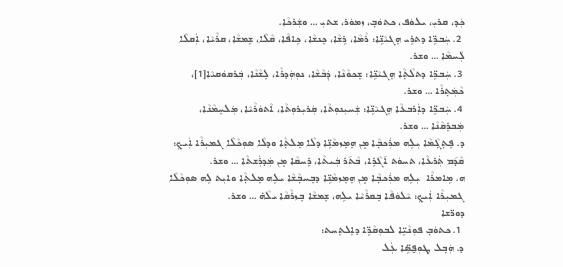ܟܲܕ، ܩܪܝܼ، ܝܠܘܿܦ، ܟܬܘܿܒ݂، ܙܡܘܿܪ، ܫܬܝܼ … ܘܫܲܪܟܵܐ.
 2. ܚܲܒܪܹ̈ܐ ܕܬܪܹܝ ܗܸܓܝܵܢܹ̈ܐ: ܪܵܡܵܐ، ܪܹܫܵܐ، ܟܸܢܫܵܐ، ܟܹܐܦܵܐ، ܩܵܠܵܐ، ܫܸܡܫܵܐ، ܩܪܵܝܵܐ، ܐܲܩܠܵܐ ܠܲܚܡܵܐ … ܘܫܪ.
 3. ܚܲܒܪܹ̈ܐ ܕܬܠܵܬ݂ܵܐ ܗܸܓܝܵܢܹ̈ܐ: ܫܸܟܘܵܢܵܐ، ܕܲܒܵܫܵܐ، ܢܘܼܗܲܕܪܵܐ، ܠܸܫܵܢܵܐ، ܒܲܪܩܘܿܩܝܵܐ[1]، ܟܵܡܲܬ݂ܪܵܐ … ܘܫܪ.
 4. ܚܲܒܪܹ̈ܐ ܕܐܲܪܒܥܵܐ ܗܸܓܝܵܢܹ̈ܐ: ܫܲܚܝܼܢܘܼܬܵܐ، ܩܲܪܝܼܪܘܼܬܵܐ، ܐܵܬܘܿܪܵܝܵܐ، ܡܲܠܚܸܡܵܢܵܐ، ܡܲܒܪܸܩܵܢܵܐ … ܘܫܪ.
ܕ. ܦܸܬ݂ܓ݂ܵܡܵܐ ܝܼܠܹܗ ܡܪܲܟܒ݂ܵܐ ܡ̣ܢ ܗܸܡܸܙܡܵܢܹ̈ܐ ܕܠܵܐ ܡܸܠܬ݂ܵܐ ܘܕܠܵܐ ܣܘܼܟܵܠܵܐ ܓܡܝܼܪܵܐ ܐܲܝܟܼ: ܩܵܕ݇ܡ ܬܲܪܥܵܐ، ܬܚܘܿܬ ܐ݇ܓܵܪܹܐ، ܒܵܬ݇ܪ ܒܲܝܬܵܐ، ܪܸܚܩܵܐ ܡ̣ܢ ܡܲܕܪܲܫܬܵܐ … ܘܫܪ.
ܗ. ܡܹܐܡܪܵܐ  ܝܼܠܹܗ ܡܪܲܟܒ݂ܵܐ ܡ̣ܢ ܗܸܡܸܙܡܵܢܹ̈ܐ ܕܒܸܚܒ݂ܵܫܵܐ ܝܠܹܗ ܡܸܠܬ݂ܵܐ ܘܐܝܼܬ ܠܹܗ ܣܘܼܟܵܠܵܐ ܓܡܝܼܪܵܐ ܐܲܝܟܼ: ܝܵܠܘܿܦܵܐ ܒܸܩܪܵܝܵܐ ܝܠܹܗ، ܫܸܡܫܵܐ ܒܸܙܪܵܩܵܐ ܝܠܵܗ̇ … ܘܫܪ.
ܕܘܪ̈ܫܐ
 1. ܟܬܘܿܒ݂ ܦܘܼܢܵܝܹ̈ܐ ܠܒܘܼܩܵܪܹ̈ܐ ܕܐܸܠܬܸܚܬ:
ܕ. ܗܲܒ݂ܠ ܛܘܼܦ̮ܣܹ̈ܐ ܥܲܠ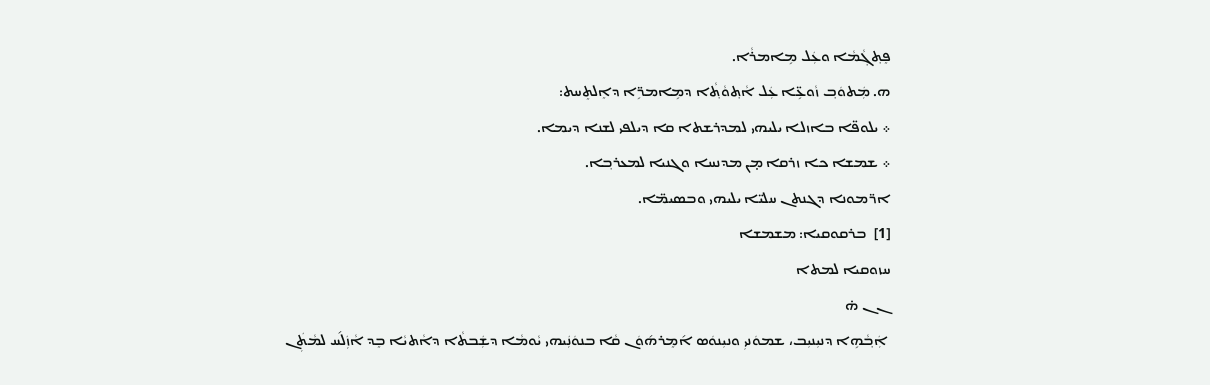ܦܸܬ݂ܓ݂ܵܡܵܐ ܘܥܲܠ ܡܹܐܡܪܵܐ.
ܗ. ܡܲܬܘܿܒ݂ ܙܵܘܥܹ̈ܐ ܥܲܠ ܐܵܬ݂ܘܵܬ݂ܵܐ ܕܡܹܐܡܪܹ̈ܐ ܕܐܸܠܬܸܚܬ:
܀ ܝܠܘܦ̈ܐ ܒܐܙܠܐ ܝܠܝܗܝ ܠܡܕܪܫܬܐ ܩܐ ܕܝܠܦܝ ܠܫܢܐ ܕܝܡܐ.
܀ ܫܡܫܐ ܟܐ ܙܪܩܐ ܡ̣ܢ ܡܕܢܚܐ ܘܓܢܝܐ ܠܡܥܪܒ݂ܐ.
ܐܪ̈ܡܘܢܐ ܕܓܢܬܢ ܚܠܝ̈ܐ ܝܠܝܗܝ ܘܒܣܝܡ̈ܐ.
[1]  ܒܪܩܘܩܝܐ: ܡܫܡܫܐ
ܚܙܘܩܝܐ ܠܡܬܐ
 ܢ ܢ ܗ̇
 ܐܲܒ݂ܵܗܹܐ ܕܢܝܼܢܝܼܒ، ܫܡܘܿܢܝܼ ܘܢܝܼܢܘܿܣ ܐ݇ܡܸܪܗ݇ܘܿܢ ܩܵܐ ܒܢܘܿܢܲܝܗܝ ܝܵܘܡܵܐ ܕܫܲܒܬܵܐ ܕܐܵܬܝܵܐ ܒܸܕ ܐܵܙܲܠ݇ܚ ܠܡܵܬܲܢ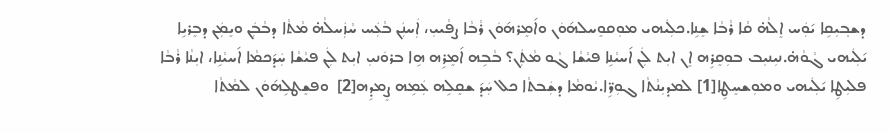ܕܫܒ݂ܝܼܩܹܐ ܝ݇ܘܲܚ ܐܸܠܵܗ̇ ܩܵܐ ܪܵܒܵܐ ܫܸܢܹܐ.ܟܠܲܝܗܝ ܡܘܼܩܘܸܚܠܗ݇ܘܿܢ ܘܐ݇ܡܸܪܗ݇ܘܿܢ ܪܵܒܵܐ ܨܦܵܝܝܼ، ܐܲܚܢܲܢ ܒܵܥܲܚ ܚܵܙܲܚܠܵܗ̇ ܡܵܬܵܐ ܕܒܵܒܲܢ ܘܝܸܡܲܢ ܕܒܸܪܝܹܐ ܝ݇ܠܲܝܗܝ ܓܵܘܵܗ̇.ܢܝܼܢܝܼܒ ܒܘܼܩܸܪܹܗ ܐܸܢ ܐܝܼܬ ܠܲܢ ܐ݇ܚܝܵܢܹܐ ܦܝܵܫܵܐ ܓܵܘ ܡܵܬܲܢ؟ ܒܵܒܹܗ ܐ݇ܡܸܪܹܗ ܗܹܐ ܒܪܘܿܢܝܼ ܐܝܼܬ ܠܲܢ ܦܝܵܫܵܐ ܚܲܕ݇ܟܡܵܐ ܐ݇ܚܝܵܢܹܐ، ܐܝܼܢܵܐ ܪܵܒܵܐ  ܦܠܝܼܛܹܐ ܝ݇ܠܲܝܗܝ ܘܡܘܼܫܚܸܛܹܐ[1] ܠܡܕܝܼܢܵܬܵܐ ܓܘܼܪܹ̈ܐ.ܝܵܘܡܵܐ ܕܫܲܒܬܵܐ ܟܠ ܚܲܕ݇ ܫܩܸܠܹܗ ܥܲܡܹܗ ܨܸܡܕܹܗ[2]  ܘܦܫܸܛܠܹܗ݇ܘܿܢ ܠܡܵܬܵܐ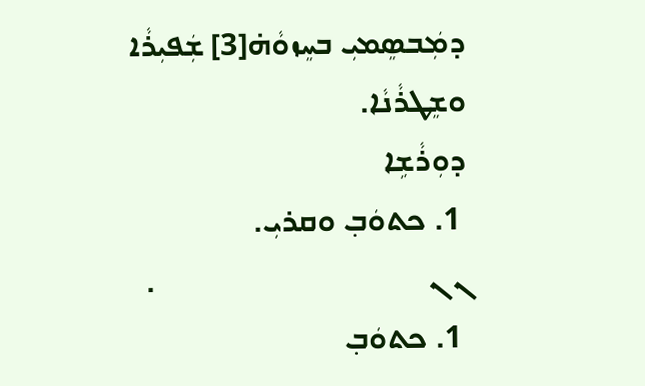ܕܡܲܒܣܸܡܝܼ ܒܚܸܙܘܵܗ̇[3] ܫܲܦܝܼܪܵܐ  ܘܫܸܛܪܵܢܵܐ.
ܕܘܼܪܵܫܹܐ
 1. ܟܬܘܿܒ݂ ܘܩܪܝܼ.
ܢ ܢ                                    .
 1. ܟܬܘܿܒ݂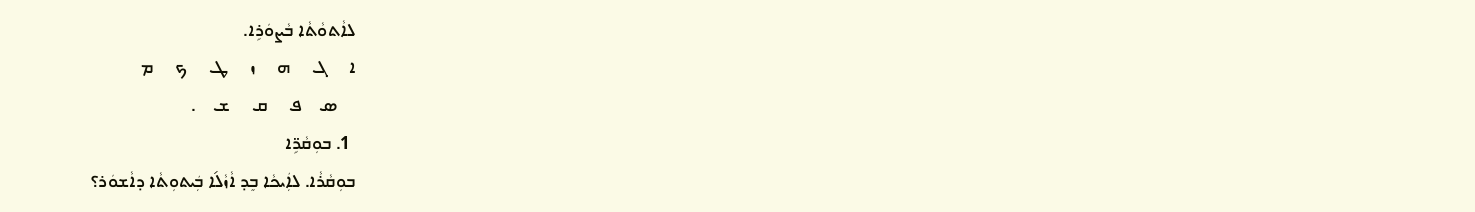ܠܐܵܬܘܵܬܵܐ ܒܵܨܘܿܪܹܐ.
ܐ     ܓ     ܗ     ܙ     ܛ     ܟ     ܡ
    ܣ    ܦ     ܩ     ܫ    .
 1. ܒܘܼܩܵܪܹ̈ܐ
ܒܘܼܩܵܪܵܐ. ܠܐܲܝܟܵܐ ܒܸܕ ܐܵܙܵܠ݇ܐ ܒܲܝܬܘܼܬܵܐ ܕܐܵܫܘܿܪ؟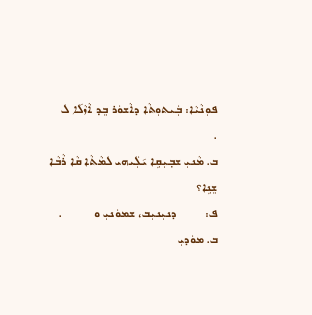ܦܘܼܢܵܝܵܐ: ܒܲܝܬܘܼܬܵܐ ܕܐܵܫܘܿܪ ܒܸܕ ܐܵܙܵܠ݇ܐ ܠ         .
ܒ. ܡܵܢܝܼ ܫܒ݂ܝܼܩܹܐ ܝ݇ܠܲܝܗܝ ܠܡܵܬܵܐ ܩܵܐ ܪܵܒܵܐ ܫܸܢܹܐ؟
ܦ:         ܕܢܝܼܢܝܼܒ، ܫܡܘܿܢܝܼ ܘ          .
ܒ. ܡܘܿܕܝܼ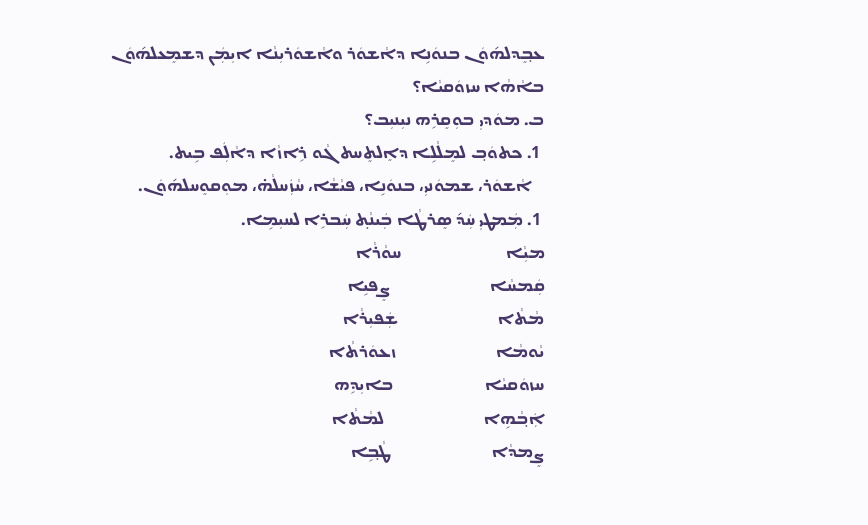ܥܒ݂ܸܕܠܗ݇ܘܿܢ ܒܢܘܿܢܹܐ ܕܐܵܫܘܿܪ ܘܐܵܫܘܿܪܝܼܢܵܐ ܐܝܼܡܲܢ ܕܫܡܸܥܠܗ݇ܘܿܢ ܒܐܵܗܵܐ ܚܙܘܿܩܝܵܐ؟
ܒ. ܡܘܿܕܝܼ ܒܘܼܩܸܪܹܗ ܢܝܼܢܝܼܒ؟
 1. ܟܬܘܿܒ݂ ܠܡܸܠܵܠܹܐ ܕܐܸܠܬܸܚܬ ܓܵܘ ܪܹܐܙܵܐ ܕܐܵܠܲܦ ܒܹܝܬ.
   ܐܵܫܘܿܪ، ܫܡܘܿܢܝܼ، ܒܢܘܿܢܹܐ، ܦܝܵܫܵܐ، ܚܵܙܲܚܠܵܗ̇، ܡܘܼܩܘܸܚܠܗ݇ܘܿܢ.
 1. ܡܲܡܛܝܼ ܚܲܕ݇ ܣܸܪܛܵܐ ܒܲܝܢܵܬ݂ ܚܲܒܪܹܐ ܠܚܝܼܡܹܐ.
ܡܝܼܵܐ                          ܚܘܵܪܵܐ
ܩܲܡܚܵܐ                         ܨܸܦܝܹܐ
ܡܵܬܵܐ                         ܫܲܦܝܼܪܵܐ
ܝܵܘܡܵܐ                         ܙܥܘܿܪܬܵܐ
ܚܙܘܿܩܝܵܐ                       ܒܐܝܼܕܹܗ
ܐܲܒ݂ܵܗܹܐ                         ܠܡܵܬܵܐ
ܨܸܡܕܵܐ                         ܛܵܒ݂ܹܐ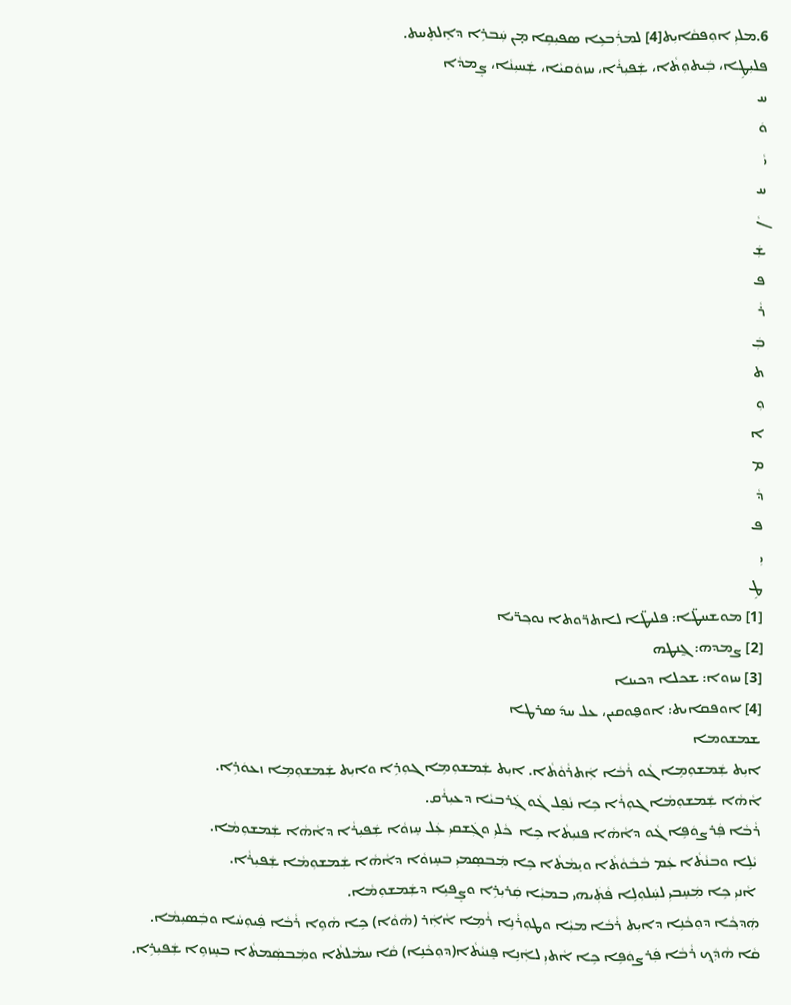6.ܡܠܝܼ ܐܘܼܦܩܵܐܝܼܬ[4] ܠܡܪܲܒܥܹܐ ܣܦܝܼܩܹܐ ܡ̣ܢ ܚܲܒܪܹܐ ܕܐܸܠܬܸܚܬ.
ܦܠܝܼܛܹܐ، ܒܲܝܬܘܼܬܵܐ، ܫܲܦܝܼܪܵܐ، ܚܙܘܿܩܝܵܐ، ܫܲܚܝܼܢܵܐ، ܨܸܡܕܵܐ
ܚ
ܘܿ
ܝܵ
ܚ
ܢܵ
ܫܲ
ܦ
ܪܵ
ܒܲ
ܬ
ܘܼ
ܐ
ܡ
ܕܵ
ܦ
ܝܼ
ܛܹ
[1] ܡܘܫܚܛ̈ܐ: ܦܠܝܛ̈ܐ ܠܐܬܪ̈ܘܬܐ ܢܘܟ݂ܪ̈ܝܐ
[2] ܨܡܕܗ: ܓ̰ܢܛܗ
[3] ܚܙܘܐ: ܫܟܠܐ ܕܟܝܢܐ
[4] ܐܘܦܩܐܝܬ: ܐܘܦ̮ܘܩܝܢ، ܥܠ ܚܕ݇ ܣܪܛܐ
ܫܡܫܘܡܐ
ܐܝܼܬ ܫܲܡܫܘܼܡܹܐ ܓܵܘ ܪܵܒܵܐ ܐܲܬܪܵܘܵܬܵܐ. ܐܝܼܬ ܫܲܡܫܘܼܡܹܐ ܓܘܼܪܹܐ ܘܐܝܼܬ ܫܲܡܫܘܼܡܹܐ ܙܥܘܿܪܹܐ.
ܐܵܗܵܐ ܫܲܡܫܘܼܡܵܐ ܓܘܼܪܵܐ ܟܹܐ ܢܵܦܸܠ ܓܵܘ ܓܲܪܒܝܵܐ ܕܥܝܼܪܵܩ.
ܪܵܒܵܐ ܦܲܪܨܘܿܦܹܐ ܓܵܘ ܕܐܵܗܵܐ ܦܢܝܼܬܵܐ ܟܹܐ  ܟܵܠܝܼ ܘܓܲܫܩܝܼ ܥܲܠ ܚܸܙܘܵܐ ܫܲܦܝܼܪܵܐ ܕܐܵܗܵܐ ܫܲܡܫܘܼܡܵܐ.
 ܝܵܠܹܐ ܘܒܢܵܬܵܐ ܥܲܡ ܒܵܒܵܘܵܬܵܐ ܘܝܸܡܵܬܵܐ ܟܹܐ ܡܲܒܣܸܡܝܼ ܒܚܸܙܘܵܐ ܕܐܵܗܵܐ ܫܲܡܫܘܼܡܵܐ ܫܲܦܝܼܪܵܐ.
 ܐܵܢܝܼ ܟܹܐ ܡܲܚܸܒܝܼ ܠܚܲܠܘܼܠܹܐ ܦܵܬܲܝܗܝ ܒܡܝܼܵܐ ܩܲܪܝܼܪܹܐ ܘܨܸܦܝܹܐ ܕܫܲܡܫܘܼܡܵܐ.
ܗܲܕܟ݂ܵܐ ܕܘܼܟܵܢܹܐ ܕܐܝܼܬ ܪܵܒܵܐ ܡܝܼܵܐ ܘܛܘܼܪܵܢܹܐ ܪܵܡܹܐ ܐܵܐܲܪ (ܗܵܘܵܐ) ܟܹܐ ܗܵܘܹܐ ܪܵܒܵܐ ܦܲܝܘܼܚܵܐ ܘܒܲܣܝܼܡܵܐ.
ܩܵܐ ܗܵܕܲܟ݂ ܪܵܒܵܐ ܦܲܪܨܘܿܦܹܐ ܟܹܐ ܐܵܬܝܼ ܠܐܲܢܹܐ ܦܸܢܝܵܬܵܐ(ܕܘܼܟܵܢܹܐ) ܩܵܐ ܚܡܵܠܬܵܐ ܘܡܲܒܣܲܡܬܵܐ ܒܚܸܙܘܹܐ ܫܲܦܝܼܪܹܐ.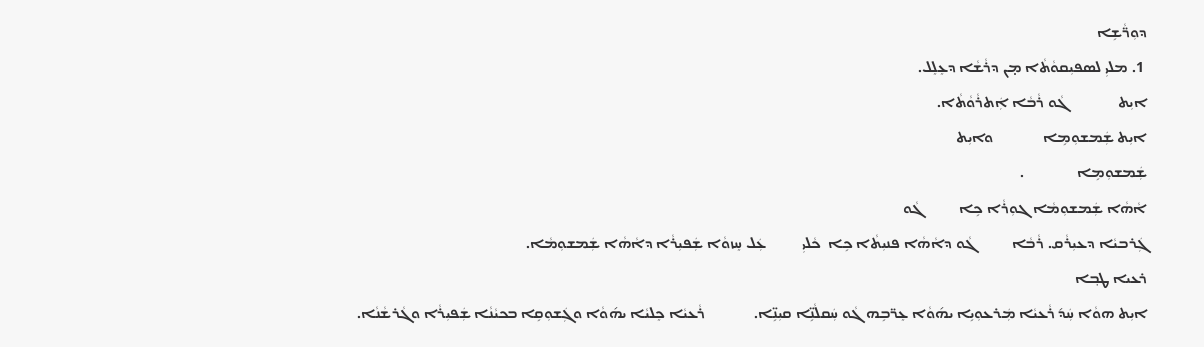ܕܘܼܪ̈ܵܫܹܐ
 1. ܡܠܝܼ ܠܣܦܝܼܩܘܵܬܵܐ ܡ̣ܢ ܕܪܵܫܵܐ ܕܥܸܠܸܠ.
ܐܝܼܬ              ܓܵܘ ܪܵܒܵܐ ܐܲܬܪܵܘܵܬܵܐ.
ܐܝܼܬ ܫܲܡܫܘܼܡܹܐ              ܘܐܝܼܬ
ܫܲܡܫܘܼܡܹܐ               .
ܐܵܗܵܐ ܫܲܡܫܘܼܡܵܐ ܓܘܼܪܵܐ ܟܹܐ          ܓܵܘ
ܓܲܪܒܝܵܐ ܕܥܝܼܪܵܩ. ܪܵܒܵܐ          ܓܵܘ ܕܐܵܗܵܐ ܦܢܝܼܬܵܐ ܟܹܐ  ܟܵܠܝܼ          ܥܲܠ ܚܸܙܘܵܐ ܫܲܦܝܼܪܵܐ ܕܐܵܗܵܐ ܫܲܡܫܘܼܡܵܐ.
ܪܥܝܐ ܛܒ݂ܐ
ܐܝܼܬ ܗܘܵܐ ܚܲܕ݇ ܪܵܥܝܵܐ ܡܲܪܥܘܼܝܹܐ ܝܗ݇ܘܵܐ ܥܸܪ̈ܒܹܗ ܓܵܘ ܚܲܩܠܵܢܹ̈ܐ ܩܝܼܢܹ̈ܐ.              ܪܵܥܝܵܐ ܟܸܠܝܵܐ ܝܗ݇ܘܵܐ ܘܓܲܫܘܼܩܹܐ ܒܟܝܵܢܵܐ ܫܲܦܝܼܪܵܐ ܘܓܵܪܫܵܢܵܐ.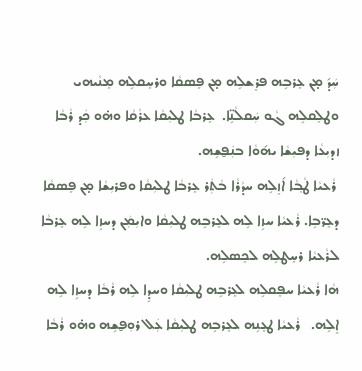ܚܲܕ݇ ܡ̣ܢ ܥܸܪܒܹܗ ܦܪܸܫܠܹܗ ܡ̣ܢ ܦܸܣܩܵܐ ܘܪܚܸܩܠܹܗ ܡܸܢܵܝܗܝ ܘܛܠܸܩܠܹܗ ܓܵܘ ܚܲܩܠܵܢܹ̈ܐ.  ܥܸܪܒܵܐ ܛܠܝܼܩܵܐ ܥܪܵܩܵܐ ܘܗ̇ܘ ܟܲܕ ܪܵܒܵܐ ܙܕܝܼܥܵܐ ܕܦܝܼܫܵܐ ܝܗ݇ܘܵܐ ܒܢܲܦ̮ܫܹܗ.
 ܪܵܥܝܵܐ ܛܵܒ݂ܵܐ ܐ݇ܙܸܠܹܗ ܚܕܵܪܵܐ ܒܵܬܲܪ ܥܸܪܒܵܐ ܛܠܝܼܩܵܐ ܘܦܪܝܼܫܵܐ ܡ̣ܢ ܦܸܣܩܵܐ ܕܥܸܪ̈ܒܹܐ. ܪܵܥܝܵܐ ܚܙܹܐ ܠܹܗ ܠܥܸܪܒܹܗ ܛܠܝܼܩܵܐ ܘܐܝܼܡܲܢ ܕܚܙܹܐ ܠܹܗ ܥܸܪܒܵܐ ܠܪܵܥܝܵܐ ܪܚܸܛܠܹܗ ܠܟܸܣܠܹܗ.
ܗܵܐ ܪܵܥܝܵܐ ܚܦܸܩܠܹܗ ܠܥܸܪܒܹܗ ܛܠܝܼܩܵܐ ܘܚܕܹܐ ܠܹܗ ܪܵܒܵܐ ܕܚܙܹܐ ܠܹܗ ܐܸܠܹܗ.   ܪܵܥܝܵܐ ܛܥܸܢܹܗ ܠܥܸܪܒܹܗ ܛܠܝܼܩܵܐ ܥܲܠ ܪܘܼܦ̮ܫܹܗ ܘܗ̇ܘ ܪܵܒܵܐ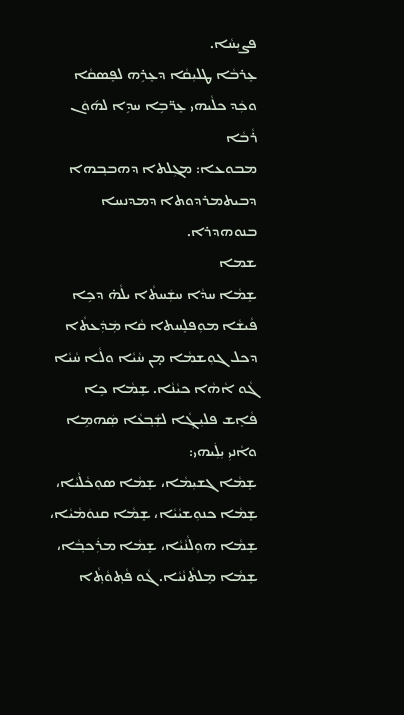ܦܨܝܼܚܵܐ.
ܥܸܪܒܵܐ ܛܠܝܼܩܵܐ ܕܥܸܪܹܗ ܠܦܸܣܩܵܐ ܘܟܲܕ ܟܠܵܝܗܝ ܥܸܪ̈ܒܹܐ ܚܕܹܐ ܠܗ݇ܘܿܢ ܪܵܒܵܐ
ܡܒܘܥܐ: ܡܓܼܠܬܐ ܕܗܒܒ݂ܗܐ ܕܒܝܬܡܪܕܘܬܐ ܕܡܕܢܚܐ ܒܢܘܗܕܪܐ.
ܫܡܐ
ܫܸܡܵܐ ܚܕܵܐ ܚܫܲܚܬܵܐ ܝܠܵܗ̇ ܕܟܹܐ ܦܵܝܫܵܐ ܡܘܼܦܠܸܚܬܐ ܩܵܐ ܡܲܕܲܥܬܵܐ ܕܟܠ ܓܘܼܫܡܵܐ ܡ̣ܢ ܚܵܝܵܐ ܘܠܵܐ ܚܵܝܵܐ ܓܵܘ ܐܵܗܵܐ ܟܝܵܢܵܐ. ܫܸܡܵܐ ܟܹܐ ܦܵܐܸܫ ܦܠܝܼܓ݂ܵܐ ܠܫܲܒ݂ܥܵܐ ܣܲܗܡܹܐ ܘܐܵܢܝܼ ܝܼܠܲܝܗܝ:
ܫܸܡܵܐ ܓܫܝܼܡܵܐ، ܫܸܡܵܐ ܣܘܼܟܵܠܵܝܵܐ، ܫܸܡܵܐ ܟܢܘܼܫܝܵܝܵܐ، ܫܸܡܵܐ ܩܢܘܿܡܵܝܵܐ،  ܫܸܡܵܐ ܗܘܼܠܵܢܵܝܵܐ، ܫܸܡܵܐ ܡܪܲܟܒ݂ܵܐ، ܫܸܡܵܐ ܡܸܠܬܵܢܵܝܵܐ. ܓܵܘ ܦܵܬ݂ܘܵܬ݂ܵܐ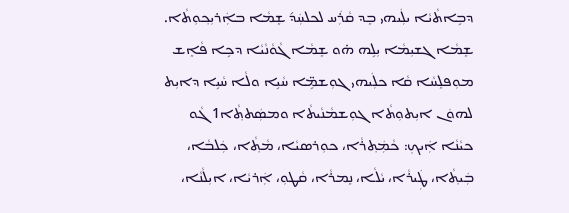ܕܒܹܐܬܵܝܵܐ ܝܠܲܝܗܝ ܒܸܕ ܩܵܪܲܚ ܠܟܠܚܲܕ݇ ܫܸܡܵܐ ܒܐܲܪܝܼܟ݂ܘܼܬܵܐ.
ܫܸܡܵܐ ܓܫܝܼܡܵܐ ܝܼܠܹܗ ܗ̇ܘ ܫܸܡܵܐ ܓܵܘܵܢܵܝܵܐ ܕܟܹܐ ܦܵܐܸܫ ܡܘܼܦܠܸܚܵܐ ܩܵܐ ܟܠܲܝܗܝ ܓܘܼܫܡܹ̈ܐ ܚܵܝܹܐ ܘܠܵܐ ܚܵܝܹܐ ܕܐܝܼܬ ܠܗܘܿܢ ܐܝܼܬܘܼܬܵܐ ܓܘܼܫܡܵܢܵܝܬܵܐ ܘܡܣܲܬܬ݂ܵܐ1 ܓܵܘ ܟܝܵܢܵܐ ܐܲܝܟܼ: ܟܵܡܲܬ݂ܪܵܐ، ܟܘܼܪܣܝܵܐ، ܡܵܬ݂ܵܐ، ܟܲܠܒܵܐ، ܒܲܝܬ݂ܵܐ، ܛܲܝܪܵܐ، ܝܵܠܵܐ، ܢܸܡܪܵܐ، ܩܵܛܘܼ، ܐܲܪܝܵܐ، ܐܝܼܠܵܢܵܐ،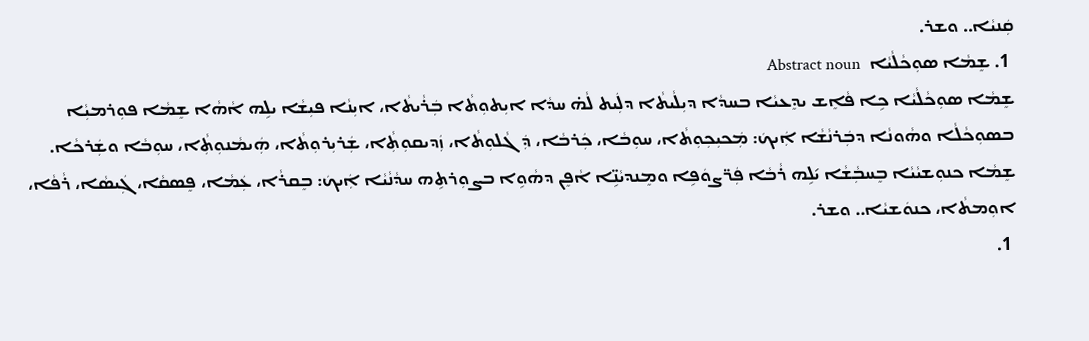ܩܲܢܝܵܐ.. ܘܫܪ.
 1. ܫܸܡܵܐ ܣܘܼܟܵܠܵܝܵܐ  Abstract noun
ܫܸܡܵܐ ܣܘܼܟܵܠܵܝܵܐ ܟܹܐ ܦܵܐܸܫ ܝܕܸܥܝܵܐ ܒܚܕܵܐ ܕܝܼܠܵܝܬܵܐ ܕܠܲܝܬ ܠܵܗ̇ ܚܕܵܐ ܐܝܼܬܘܼܬܵܐ ܒܲܪܵܝܬܵܐ، ܐܝܼܢܵܐ ܦܝܼܫܵܐ ܝܠܹܗ ܐܵܗܵܐ ܫܸܡܵܐ ܦܘܼܪܡܝܼܵܐ ܒܣܘܼܟܵܠܵܐ ܘܗܵܘܢܵܐ ܕܒܲܪܢܵܫܵܐ ܐܲܝܟܿ: ܡܲܟܝܼܟܼܘܼܬܵܐ، ܚܘܼܒܵܐ، ܟܲܪܒܵܐ، ܕܲܓܵܠܘܼܬܵܐ، ܙܲܕܝܩܘܼܬܼܵܐ، ܫܲܪܝܼܪܘܼܬܵܐ، ܗܲܝܡܵܢܘܼܬܼܵܐ، ܚܘܼܒܵܐ ܘܫܲܪܟܵܐ.
ܫܸܡܵܐ ܟܢܘܼܫܝܵܝܵܐ ܒܸܚܒܼܵܫܵܐ ܝ݇ܠܹܗ ܪܵܒܵܐ ܦܲܪ̈ܨܘܿܦܹܐ ܘܡܸܢܕܝܵܢܹ̈ܐ ܐܵܦܸܢ ܕܗܵܘܹܐ ܒܨܘܼܪܬܹܗ ܚܕܵܢܵܝܵܐ ܐܲܝܟܿ: ܒܸܩܪܵܐ، ܥܲܡܵܐ، ܦܸܣܩܵܐ، ܓܲܝܣܵܐ، ܪܵܦܵܐ، ܐܘܼܡܬܵܐ، ܟܢܘܿܫܝܵܐ.. ܘܫܪ.
 1.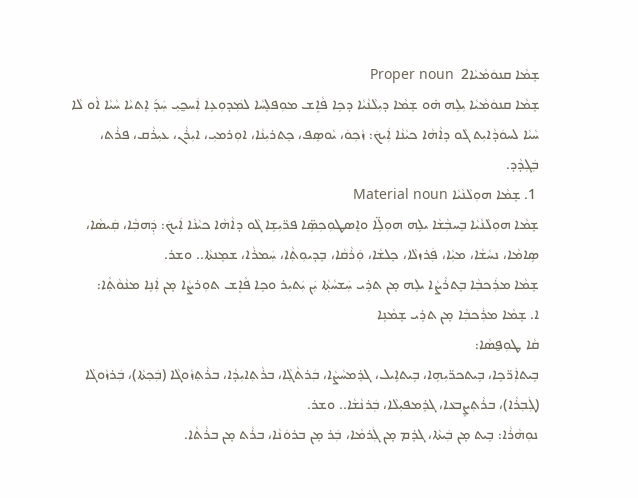ܫܸܡܵܐ ܩܢܘܿܡܵܝܵܐ2  Proper noun
ܫܸܡܵܐ ܩܢܘܿܡܵܝܵܐ ܝܼܠܹܗ ܗ̇ܘ ܫܸܡܵܐ ܕܝܼܠܵܢܵܝܵܐ ܕܟܹܐ ܦܵܐܸܫ ܡܘܼܦܠܸܚܵܐ ܠܡܲܕܘܼܥܹܐ ܐܲܚܟ̰ܝܼ ܚܲܕ݇ ܐܸܬܝܵܐ ܚܵܝܵܐ ܐܵܘ ܠܵܐ ܚܵܝܵܐ ܠܚܘܿܕܵܐܝܼܬ ܓܵܘ ܕܐܵܗܵܐ ܟܝܵܢܵܐ ܐܲܝܟܿ: ܙܵܟܼܘܿ، ܝܵܘܣܸܦ، ܟܸܬܪܝܼܢܵܐ، ܐܘܼܪܡܝܼ، ܐܝܼܪܵܢ، ܥܝܼܪܵܩ، ܦܪܵܬ، ܒܲܓܼܕܵܕ.
 1. ܫܸܡܵܐ ܗܘܼܠܵܢܵܝܵܐ Material noun
ܫܸܡܵܐ ܗܘܼܠܵܢܵܝܵܐ ܒܸܚܒܼܵܫܵܐ ܝܠܹܗ ܗܘܼܠܹ̈ܐ ܘܐܸܣܛܘܼܟܼܣܹ̈ܐ ܦܪ̈ܝܼܫܹܐ ܓܵܘ ܕܐܵܗܵܐ ܟܝܵܢܵܐ ܐܲܝܟܿ: ܕܲܗܒܼܵܐ، ܩܲܝܣܵܐ، ܣܹܐܡܵܐ، ܢܚܵܫܵܐ، ܡܝܼܵܐ، ܦܲܪܙܠܵܐ، ܟܸܠܫܵܐ، ܘܲܪܵܩܵܐ، ܒܸܕܝܘܼܬ݂ܵܐ، ܚܲܡܪܵܐ، ܫܡܸܢܬܵܐ.. ܘܫܪ.
ܫܸܡܵܐ ܡܪܲܟܒ݂ܵܐ ܒܸܬܪܵܨܵܐ ܝܠܹܗ ܡ̣ܢ ܬܪܹܝ ܚܲܫܚܵܬ݂ܵܐ ܝܲܢ ܝܲܬܝܼܪ ܘܟܹܐ ܦܵܐܸܫ ܬܘܼܪܨܵܐ ܡ̣ܢ ܐܲܢܹܐ ܡܢܵܘܵܬ݂ܵܐ:
ܐ. ܫܸܡܵܐ ܡܪܲܟܒ݂ܵܐ ܡ̣ܢ ܬܪܹܝ ܫܸܡܵܢܹܐ
ܩܵܐ ܛܘܼܦ̮ܣܵܐ:
ܒܹܝܬܐܲܪ̈ܟܹܐ، ܒܹܝܬܟܪ̈ܝܼܗܹܐ، ܒܹܝܬܐܹܝܠ، ܓܪܸܡܚܵܨܵܐ، ܒܲܪܬܵܓ݂ܵܐ، ܒܪܵܬ݂ܐܝܼܕܵܐ، ܒܪܵܬ݂ܙܵܘܓܵܐ (ܒܲܟ݂ܬܵܐ)، ܒܲܪܙܵܘܓܵܐ (ܓܲܒ݂ܪܵܐ)، ܒܪܵܬ݂ܨܸܒܥܵܐ، ܓܪܸܡܦܝܼܠܵܐ، ܒܲܪܢܵܫܵܐ.. ܘܫܪ.
ܢܘܼܗܵܪܵܐ: ܒܹܝܬ ܡ̣ܢ ܒܲܝܬܵܐ، ܓܪܸܡ ܡ̣ܢ ܓܲܪܡܵܐ، ܒܲܪ ܡ̣ܢ ܒܪܘܿܢܵܐ، ܒܪܵܬ ܡ̣ܢ ܒܪܵܬܵܐ.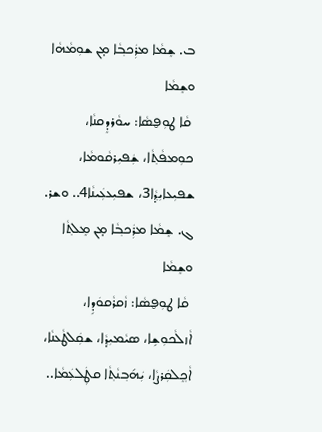ܒ. ܫܸܡܵܐ ܡܪܲܟܒ݂ܵܐ ܡ̣ܢ ܫܘܼܡܵܗܵܐ ܘܫܸܡܵܐ
 ܩܵܐ ܛܘܼܦ̮ܣܵܐ: ܚܘܵܪܕܸܩܢܵܐ، ܟܘܼܡܦܵܬ݂ܵܐ، ܫܲܦܝܼܪܩܵܘܡܵܐ، ܫܦܝܼܥܐܝܼܕ݂ܵܐ3، ܫܦܝܼܥܥܲܝܢܵܐ4.. ܘܫܪ.
ܓ. ܫܸܡܵܐ ܡܪܲܟܒ݂ܵܐ ܡ̣ܢ ܡܸܠܬ݂ܵܐ ܘܫܸܡܵܐ
 ܩܵܐ ܛܘܼܦ̮ܣܵܐ: ܙܵܩܪܵܩܘܿܕܹܐ، ܐܵܙܠܵܟܘܼܫܹܐ، ܣܝܵܡܝܼܕ݂ܵܐ، ܫܩܲܠܛܵܥܢܵܐ، ܐܵܟ݂ܸܠܩܲܪܨܵܐ، ܝܲܗ݇ܒ݂ܢܵܬ݂ܵܐ ܩܛܲܠܥܲܡܵܐ..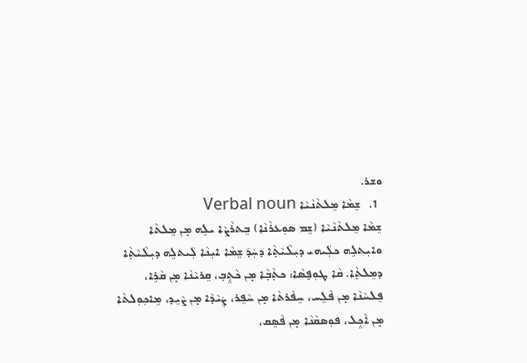ܘܫܪ.
 1.   ܫܸܡܵܐ ܡܸܠܬܵܢܵܝܵܐ Verbal noun
ܫܸܡܵܐ ܡܸܠܬܵܢܵܝܵܐ (ܫܸܡ ܣܘܼܥܪܵܢܵܐ) ܒܸܬܪܵܨܵܐ ܝܠܹܗ ܡ̣ܢ ܡܸܠܬܵܐ ܘܐܝܼܬܠܹܗ ܟܠܲܝܗܝ ܕܝܼܠܵܝܵܬ݂ܵܐ ܕܚܲܕ݇ ܫܸܡܵܐ ܐܝܼܢܵܐ ܠܲܝܬܠܹܗ ܕܝܼܠܵܝܵܬ݂ܵܐ ܕܡܸܠܬ݂ܵܐ. ܩܵܐ ܛܘܼܦ̮ܣܵܐ: ܟܬ݂ܵܒ݂ܵܐ ܡ̣ܢ ܟܵܬ݂ܸܒ݂، ܩܸܪܝܵܢܵܐ ܡ̣ܢ ܩܵܪܹܐ، ܦܸܠܚܵܢܵܐ ܡ̣ܢ ܦܵܠܸܚ، ܚܸܦܵܪܬܵܐ ܡ̣ܢ ܚܵܦܸܪ، ܨܲܝܵܕܵܐ ܡ̣ܢ ܨܵܝܸܕ، ܡܹܐܟ݂ܘܼܠܬܵܐ ܡ̣ܢ ܐܵܟ݂ܸܠ، ܦܘܼܣܩܵܢܵܐ ܡ̣ܢ ܦܵܣܸܩ،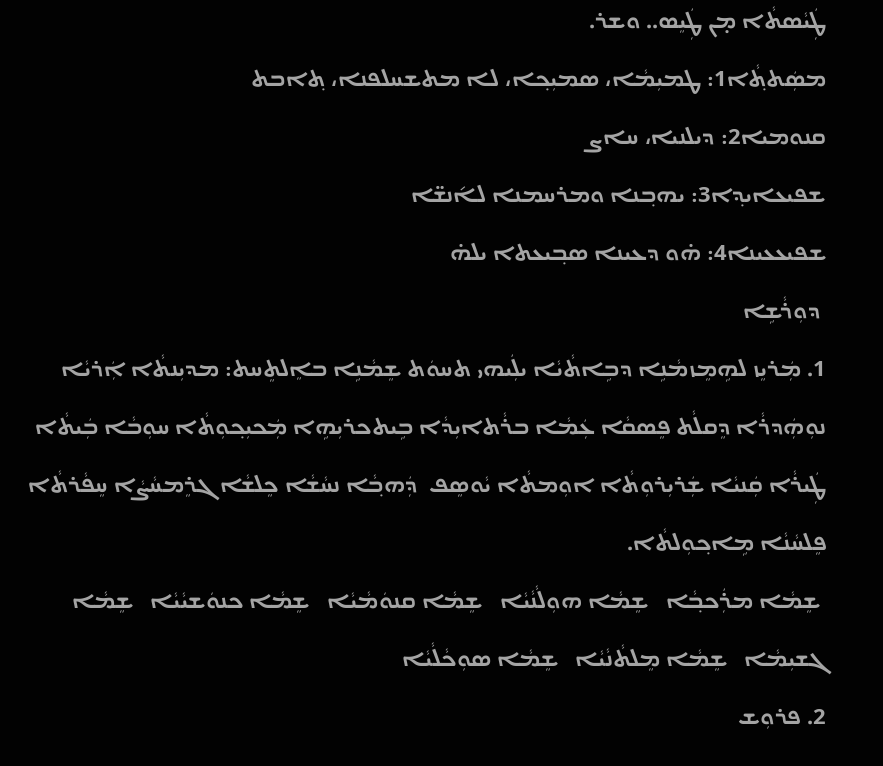ܛܲܝܵܣܬܵܐ ܡ̣ܢ ܛܲܝܸܣ.. ܘܫܪ.
ܡܣܲܬܬ݂ܵܐ1: ܛܡܝܼܡܵܐ، ܣܡܝܼܟ݂ܐ، ܠܐ ܡܬܫܚܠܦܢܐ، ܬ݂ܐܒܬ
ܩܢܘܡܝܐ2: ܕܝܠܢܝܐ، ܚܐܨ
ܫܦܝܥܐܝܕ݂ܐ3: ܝܗܒ݂ܢܐ ܘܡܪܚܡܢܐ ܠܐ݇ܢܫ̈ܐ
ܫܦܝܥܥܝܢܐ4: ܗ̇ܘ ܕܥܝܢܐ ܣܒ݂ܝܥܬܐ ܝܠܗ̇
 ܕܘܼܪܵܫܹܐ
1. ܡܲܪܝܸܙ ܠܗܹܡܸܙܡܵܢܹܐ ܕܒܹܐܬܵܝܵܐ ܝܠܲܝܗܝ ܬܚܘܿܬ ܫܸܡܵܢܹܐ ܒܐܸܠܬܸܚܬ: ܡܕܝܼܢܬܵܐ ܐܲܪܝܵܐ ܢܘܼܗܲܕܪܵܐ ܕܸܩܠܵܬ ܦܸܣܩܵܐ ܥܲܡܵܐ ܒܪܵܬܐܝܼܕܵܐ ܒܹܝܬܟܪܝܼܗܹܐ ܡܲܟܝܼܟ݂ܘܼܬܵܐ ܚܘܼܒܵܐ ܒܲܝܬܵܐ ܛܲܝܪܵܐ ܩܲܢܝܵܐ ܫܲܪܝܼܪܘܼܬܵܐ ܐܘܼܡܬܵܐ ܝܵܘܣܸܦ  ܕܲܗܒ݂ܵܐ ܢܚܵܫܵܐ ܟܸܠܫܵܐ ܓܪܸܡܚܵܨܵܐ ܚܸܦܵܪܬܵܐ ܦܸܠܚܵܢܵܐ ܡܹܐܟ݂ܘܼܠܬܵܐ.
 ܫܸܡܵܐ ܡܪܲܟܒ݂ܵܐ   ܫܸܡܵܐ ܗܘܼܠܵܢܵܝܵܐ   ܫܸܡܵܐ ܩܢܘܿܡܵܝܵܐ   ܫܸܡܵܐ ܟܢܘܿܫܝܵܝܵܐ   ܫܸܡܵܐ ܓܫܝܼܡܵܐ   ܫܸܡܵܐ ܡܸܠܬܵܢܵܝܵܐ   ܫܸܡܵܐ ܣܘܼܟܵܠܵܝܵܐ
2. ܦܪܘܼܫ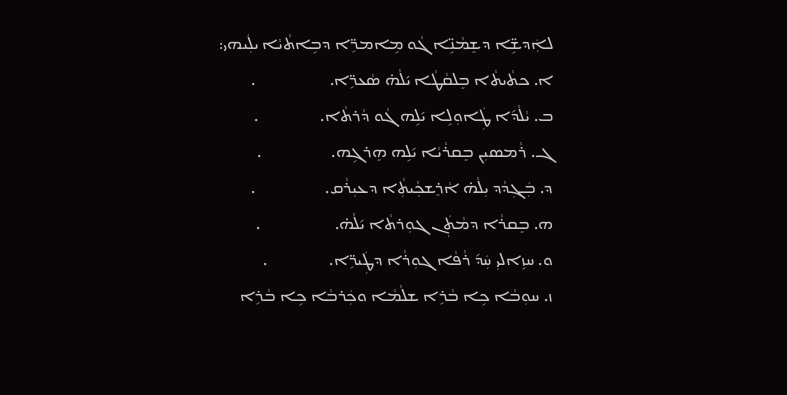ܠܐܲܕܫܹ̈ܐ ܕܫܸܡܵܢܹ̈ܐ ܓܵܘ ܡܹܐܡܪܹ̈ܐ ܕܒܹܐܬܵܝܵܐ ܝܠܲܝܗܝ:
ܐ. ܟܬܵܝܬܵܐ ܒܸܠܩܵܛܵܐ ܝ݇ܠܵܗ̇ ܣܵܥܪܹ̈ܐ.                  .
ܒ. ܝܵܠܵܕ݇ܐ ܛܲܐܘܼܠܹܐ ܝ݇ܠܹܗ ܓܵܘ ܕܵܪܬܵܐ.               .
ܓ. ܪܵܡܣܝܼܢ ܒܸܩܪܵܝܵܐ ܝ݇ܠܹܗ ܗܸܪܓܹܗ.                 .
ܕ. ܒܲܓܼܕܵܕ ܝܼܠܵܗ̇ ܐܵܪܸܫܟܼܵܝܬܼܵܐ ܕܥܝܼܪܵܩ.                 .
ܗ. ܒܸܩܪܵܐ ܕܡܵܬܲܢ ܓܘܼܪܬܵܐ ܝ݇ܠܵܗ̇.                  .
ܘ. ܚܙܹܐܠܝܼ ܚܲܕ݇ ܪܵܦܵܐ ܓܘܼܪܵܐ ܕܛܲܝܪܹ̈ܐ.               .
ܙ. ܚܘܼܒܵܐ ܟܹܐ ܒܵܪܹܐ ܫܠܵܡܵܐ ܘܟܲܪܒܵܐ ܟܹܐ ܒܵܪܹܐ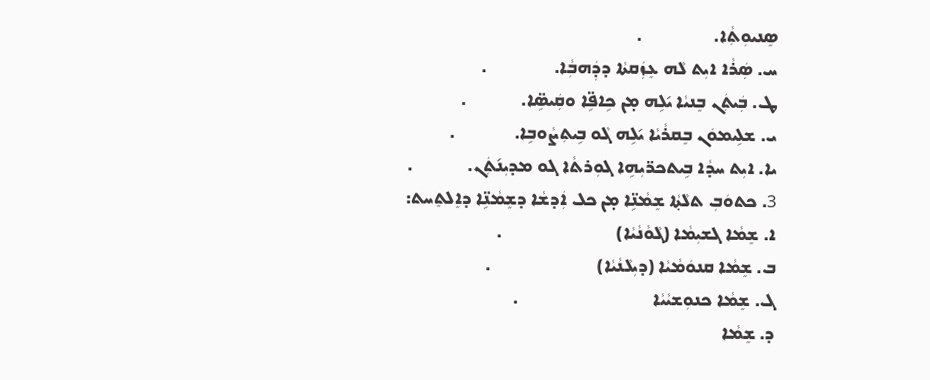ܣܸܢܝܘܼܬܼܵܐ.                 .
ܚ. ܣܲܪܵܐ ܐܝܼܬ ܠܵܗ ܥܸܙܲܩܬܵܐ ܕܕܲܗܒܼܵܐ.                .
ܛ. ܒܲܝܬܲܢ ܒܸܢܝܵܐ ܝ݇ܠܹܗ ܡ̣ܢ ܟܹܐܦܹ̈ܐ ܘܩܲܝܣܹ̈ܐ.             .
ܝ. ܫܠܹܝܡܘܿܢ ܒܸܩܪܵܝܵܐ ܝ݇ܠܹܗ ܓܵܘ ܒܹܝܬܼܨܵܘܒܹܐ.              .
ܝܐ. ܐܝܼܬ ܚܕܵܐ ܒܹܝܬܟܪ̈ܝܼܗܹܐ ܓܘܼܪܬܵܐ ܓܘ ܡܕܝܼܢ݇ܬܲܢ.             .
3. ܟܬܘܿܒܼ ܬܠܵܬ݂ܵܐ ܫܸܡܵܢܹ̈ܐ ܡ̣ܢ ܟܠ ܐܲܕܫܵܐ ܕܫܸܡܵܢܹ̈ܐ ܕܐܸܠܬܸܚܬ:
ܐ. ܫܸܡܵܐ ܓܫܝܼܡܵܐ (ܓܵܘܵܢܵܝܵܐ)                           .
ܒ. ܫܸܡܵܐ ܩܢܘܿܡܵܝܵܐ (ܕܝܼܠܵܢܵܝܵܐ)                         .
ܓ. ܫܸܡܵܐ ܟܢܘܼܫܝܵܝܵܐ                                .
ܕ. ܫܸܡܵܐ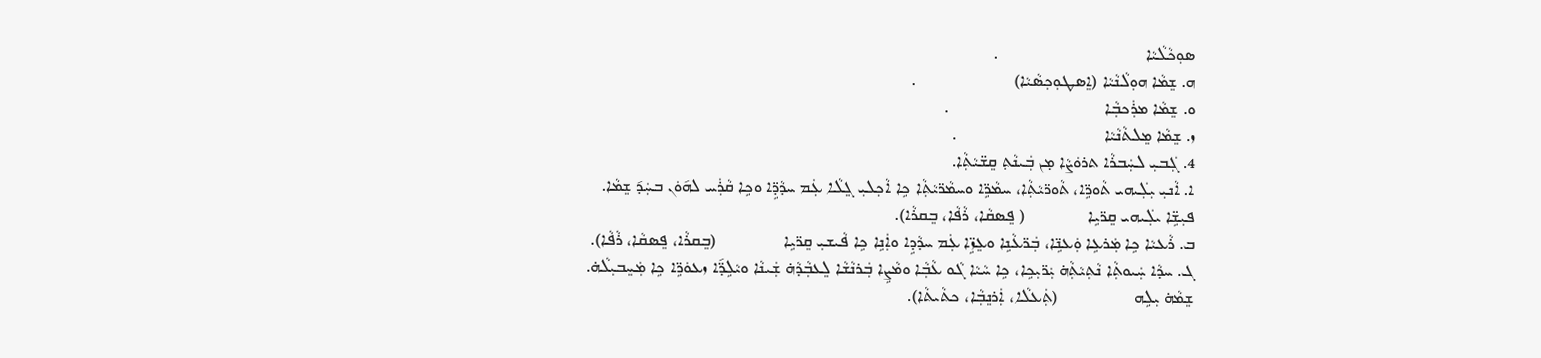ܣܘܼܟܵܠܵܝܵܐ                                 .
ܗ. ܫܸܡܵܐ ܗܘܼܠܵܢܵܝܵܐ (ܐܸܣܛܘܼܟܼܣܵܝܵܐ)                      .
ܘ. ܫܸܡܵܐ ܡܪܲܟܒܼܵܐ                                   .
ܙ. ܫܸܡܵܐ ܡܸܠܬܵܢܵܝܵܐ                                 .
4. ܓܲܒܝܼ ܠܚܲܒܪܵܐ ܬܪܘܿܨܵܐ ܡ̣ܢ ܒܲܝܢܵܬ݂ ܩܸܫ̈ܝܵܬܼܵܐ.
ܐ. ܐܵܢܝܼ ܝܼܠܲܝܗܝ ܬܵܘܪܹ̈ܐ، ܬܵܘܪ̈ܝܵܬܼܵܐ، ܚܡܵܪܹ̈ܐ ܘܚܡܵܪ̈ܝܵܬܼܵܐ ܟܹܐ ܐܵܟܼܠܝܼ ܓܸܠܵܐ ܥܲܡ ܚܕܵܕܹ̈ܐ ܘܟܹܐ ܩܵܪܲܚ ܠܗ݇ܘܿܢ ܒܚܲܕ݇ ܫܸܡܵܐ.
ܦܝܼܫܹ̈ܐ ܝܠܲܝܗܝ ܩܸܪ̈ܝܹܐ              ( ܦܸܣܩܵܐ، ܪܵܦܵܐ، ܒܸܩܪܵܐ).
ܒ. ܪܵܥܝܵܐ ܟܹܐ ܡܲܪܥܹܐ ܘܲܥܢܹ̈ܐ، ܒܲܪ̈ܥܵܢܹܐ ܘܥܸܙܹ̈ܐ ܥܲܡ ܚܕܵܕܹܐ ܘܐܲܢܹܐ ܟܹܐ ܦܵܝܫܝܼ ܩܸܪ̈ܝܹܐ               (ܒܸܩܪܵܐ، ܦܸܣܩܵܐ، ܪܵܦܵܐ).
ܓ. ܚܕܵܐ ܚܲܝܘܬܼܵܐ ܢܵܬܼܝܵܬܼܵܗ̇ ܝܲܪ̈ܝܼܟܹܐ، ܟܹܐ ܚܵܝܵܐ ܓܵܘ ܥܵܒܼܵܐ ܘܡܵܨܹܐ ܒܲܪܢܵܫܵܐ ܠܸܥܒܼܵܕܵܗ̇ ܫܲܝܢܵܐ ܘܝܵܠܹܕ̈݇ܐ ܙܥܘܿܪܹ̈ܐ ܟܹܐ ܡܲܚܸܒܝܼܠܵܗ̇.
ܫܸܡܵܗ̇ ܝܼܠܹܗ                 (ܬܲܥܠܵܐ، ܐܲܪܢܸܒܼܵܐ، ܟܬܵܝܬܵܐ).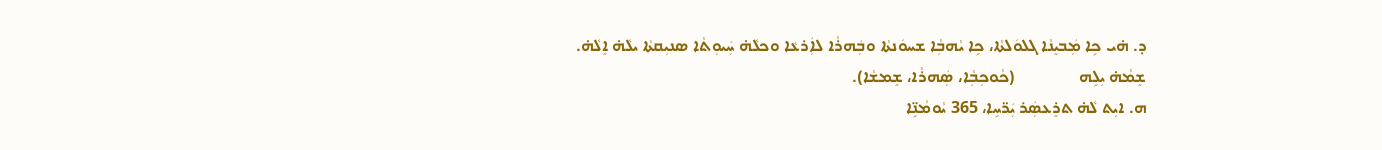ܕ. ܗ̇ܝ ܟܹܐ ܡܲܒܝܸܢܵܐ ܓܠܘܿܠܬܵܐ، ܟܹܐ ܝܵܗܒܼܵܐ ܫܚܘܿܢܬܵܐ ܘܒܲܗܪܵܐ ܠܐܲܪܥܵܐ ܘܟܠܵܗ̇ ܚܲܝܘܼܬܵܐ ܣܢܝܼܩܬܵܐ ܝܠܵܗ̇ ܐܸܠܵܗ̇.
ܫܸܡܵܗ̇ ܝܼܠܹܗ                (ܟܵܘܟܼܒܼܵܐ، ܣܲܗܪܵܐ، ܫܸܡܫܵܐ).
ܗ. ܐܝܼܬ ܠܵܗ̇ ܬܪܸܥܣܲܪ ܝܲܪ̈ܚܹܐ، 365 ܝܵܘܡܵܢܹ̈ܐ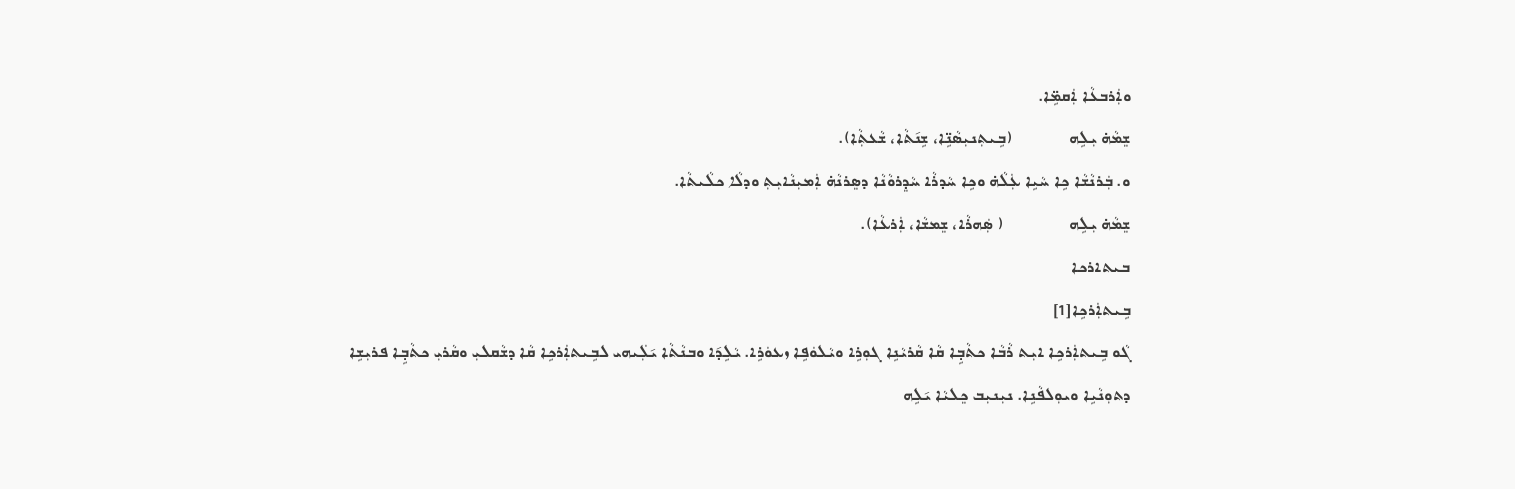ܘܐܲܪܒܥܵܐ ܐܲܩܡܹ̈ܐ.
ܫܸܡܵܗ̇ ܝܼܠܹܗ             (ܒܹܝܬܼܢܝܼܣܵܢܹ̈ܐ، ܫܹܢ݇ܬܵܐ، ܫܵܥܬܼܵܐ).
ܘ. ܒܲܪܢܵܫܵܐ ܟܹܐ ܚܵܝܹܐ ܥܲܠܵܗ̇ ܘܟܹܐ ܚܵܕܪܵܐ ܚܵܕܸܪܘܵܢܵܐ ܕܣܸܪܢܵܗ̇ ܐܲܡܝܼܢܵܐܝܼܬܼ ܘܕܠܵܐ ܟܠܵܝܬܵܐ.
ܫܸܡܵܗ̇ ܝܼܠܹܗ               ( ܣܲܗܪܵܐ، ܫܸܡܫܵܐ، ܐܲܪܥܵܐ).
ܒܝܬܐܪܟܐ
ܒܹܝܬܐܲܪܟܹܐ[1]
ܓܵܘ ܒܹܝܬܐܲܪܟܹܐ ܐܝܼܬ ܪܵܒܵܐ ܟܬܵܒ݂ܹܐ ܩܵܐ ܩܵܪܝܵܢܹܐ ܓܘܼܪܹܐ ܘܝܵܠܘܿܦܹܐ ܙܥܘܿܪܹܐ. ܝܵܠܹܕ݇ܐ ܘܒܢܵܬܵܐ ܝ݇ܠܲܝܗܝ ܠܒܹܝܬܐܲܪܟܹܐ ܩܵܐ ܕܫܵܩܠܝܼ ܘܩܵܪܝܼ ܟܬܵܒ݂ܹܐ ܦܪܝܼܫܹܐ ܕܬܘܼܢܵܝܹܐ ܘܝܘܼܠܦܵܢܹܐ. ܢܝܼܢܝܼܒ ܟܸܠܝܵܐ ܝ݇ܠܹܗ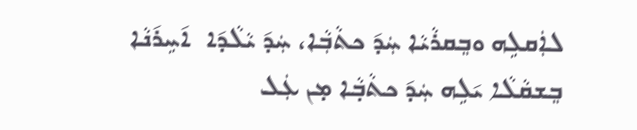ܠܐܲܩܠܹܗ ܘܒܸܩܪܵܝܵܐ ܚܲܕ݇ ܟܬܵܒܼܵܐ، ܚܲܕ݇ ܝܵܠܵܕ݇ܐ  ܐ݇ܚܹܪ݇ܢܵܐ ܒܸܫܩܵܠܵܐ ܝ݇ܠܹܗ ܚܲܕ݇ ܟܬܵܒ݂ܵܐ ܡ̣ܢ ܥܲܠ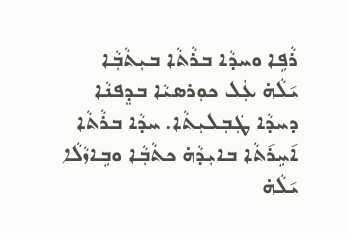ܪܵܦܹܐ ܘܚܕܵܐ ܒܪܵܬܵܐ ܒܝܼܬܵܒܼܵܐ ܝ݇ܠܵܗ̇ ܥܲܠ ܟܘܼܪܣܝܵܐ ܒܕܸܦܢܵܐ ܕܚܕܵܐ ܛܲܒܼܠܝܼܬܵܐ. ܚܕܵܐ ܒܪܵܬܵܐ ܐ݇ܚܹܪ݇ܬܵܐ ܒܐܝܼܕܵܗ̇ ܟܬܵܒܼܵܐ ܘܒܹܐܙܵܠܵܐ ܝ݇ܠܵܗ̇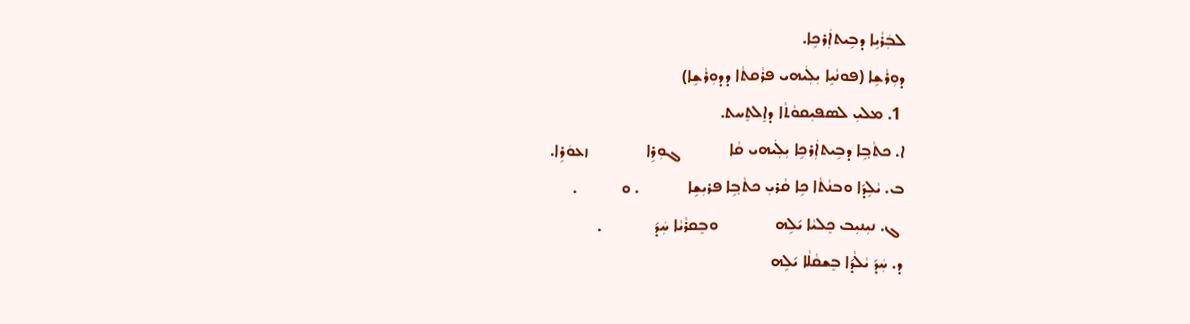ܠܒܲܪܵܝܹܐ ܕܒܹܝܬܐܲܪܟܹܐ.
ܕܘܼܪܵܫܹܐ (ܦܘܢܵܝܹܐ ܝܼܠܲܝܗܝ ܦܪܵܩܬܵܐ ܕܕܘܼܪܵܫܹܐ)
 1. ܡܠܝܼ ܠܣܦܝܼܩܘܵܬܵܐ ܕܐܸܠܬܸܚܬ.
ܐ. ܟܬܵܒ݂ܹܐ ܕܒܹܝܬܐܲܪܟܹܐ ܝܼܠܲܝܗܝ ܩܵܐ            ܓܘܼܪܹܐ              ܙܥܘܿܪܹܐ.
ܒ. ܝܵܠܹܕ݇ܐ ܘܒܢܵܬܵܐ ܟܹܐ ܩܵܪܝܼ ܟܬܵܒ݂ܹܐ ܦܪܝܼܫܹܐ            . ܘ           .
 ܓ. ܢܝܼܢܝܼܒ ܟܸܠܝܵܐ ܝ݇ܠܹܗ              ܘܒܸܩܪܵܝܵܐ ܚܲܕ݇             .
ܕ. ܚܲܕ݇ ܝܵܠܵܕ݇ܐ ܒܸܫܩܵܠܵܐ ܝ݇ܠܹܗ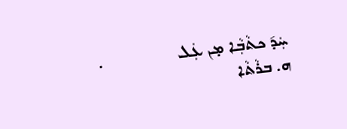ܚܲܕ݇ ܟܬܵܒܼܵܐ ܡ̣ܢ ܥܲܠ                 .
ܗ. ܒܪܵܬܵܐ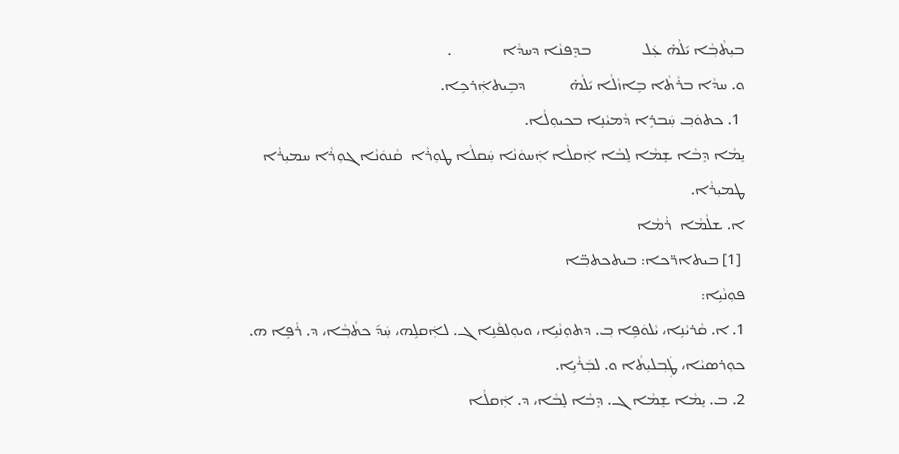ܒܝܼܬܵܒ݂ܵܐ ܝ݇ܠܵܗ̇ ܥܲܠ             ܒܕܸܦܢܵܐ ܕܚܕܵܐ             .
ܘ. ܚܕܵܐ ܒܪܵܬܵܐ ܒܹܐܙܵܠܵܐ ܝ݇ܠܵܗ̇           ܕܒܹܝܬܐܲܪܟܹܐ.
 1. ܟܬܘܿܒ݂ ܚܲܒܪܹܐ ܕܵܡܝܵܢܹܐ ܒܟܝܘܼܠܵܐ.
ܝܸܡܵܐ ܕܸܒܵܐ ܫܸܡܵܐ ܠܸܒܵܐ ܐܲܩܠܵܐ ܐܲܚܘܿܢܵܐ ܚܲܩܠܵܐ ܛܘܼܪܵܐ  ܩܵܢܘܿܢܵܐ ܓܘܼܪܵܐ ܚܡܝܼܪܵܐ ܛܡܝܼܪܵܐ.
ܐ. ܫܠܵܡܵܐ  ܪܵܡܵܐ
 [1] ܒܝܬܐܪ̈ܟܐ: ܒܝܬܟܬܒ݂̈ܐ
ܦܘܼܢܵܝܹܐ:
1. ܐ. ܩܵܪܝܵܢܹܐ، ܝܵܠܘܿܦܹܐ ܒ݂. ܕܬܘܼܢܵܝܹܐ، ܘܝܘܼܠܦܵܢܹܐ ܓ. ܠܐܲܩܠܹܗ، ܚܲܕ݇ ܟܬܵܒ݂ܵܐ، ܕ. ܪܵܦܹܐ ܗ. ܟܘܼܪܣܝܵܐ، ܛܲܒ݂ܠܝܼܬܵܐ ܘ. ܠܒܲܪܵܝܹܐ.
2. ܒ. ܝܸܡܵܐ ܫܸܡܵܐ ܓ. ܕܸܒܵܐ ܠܸܒܵܐ، ܕ. ܐܲܩܠܵܐ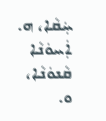ܚܲܩܵܐ، ܗ. ܐܲܚܘܿܢܵܐ ܩܵܢܘܿܢܵܐ، ܘ.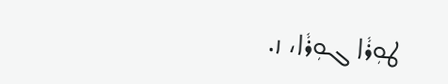ܛܘܼܪܵܐ ܓܘܼܪܵܐ، ܙ.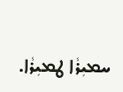ܚܡܝܼܪܵܐ ܛܡܝܼܪܵܐ.